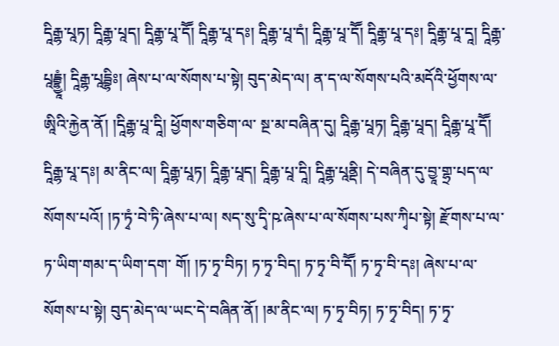དཱིརྒྷ་པཱཏ། དཱིརྒྷ་པཱད། དཱིརྒྷ་པཱ་དཽ། དཱིརྒྷ་པཱ་དཿ། དཱིརྒྷ་པཱ་དཾ། དཱིརྒྷ་པཱ་དཽ། དཱིརྒྷ་པཱ་དཿ། དཱིརྒྷ་པཱ་དཱ། དཱིརྒྷ་པཱདྦྷྱཱཾ། དཱིརྒྷ་པཱདྦྷིཿ། ཞེས་པ་ལ་སོགས་པ་སྟེ། བུད་མེད་ལ། ན་ད་ལ་སོགས་པའི་མདོའི་ཕྱོགས་ལ་ཨཱིའི་རྐྱེན་ནོ། །དཱིརྒྷ་པཱ་དཱི། ཕྱོགས་གཅིག་ལ་ སྔ་མ་བཞིན་དུ། དཱིརྒྷ་པཱཏ། དཱིརྒྷ་པཱད། དཱིརྒྷ་པཱ་དཽ། དཱིརྒྷ་པཱ་དཿ། མ་ནིང་ལ། དཱིརྒྷ་པཱཏ། དཱིརྒྷ་པཱད། དཱིརྒྷ་པཱ་དཱི། དཱིརྒྷ་པཱནྡི། དེ་བཞིན་དུ་བྱཱ་གྷྲ་པད་ལ་སོགས་པའོ། །ཏ་ཏྭཾ་བེ་ཏི་ཞེས་པ་ལ། སད་སུ་དྭི་ཥ་ཞེས་པ་ལ་སོགས་པས་ཀྭིཔ་སྟེ། རྫོགས་པ་ལ་ཏ་ཡིག་གམ་ད་ཡིག་དག་ གོ། །ཏ་ཏྭ་བིཏ། ཏ་ཏྭ་བིད། ཏ་ཏྭ་བི་དཽ། ཏ་ཏྭ་བི་དཿ། ཞེས་པ་ལ་སོགས་པ་སྟེ། བུད་མེད་ལ་ཡང་དེ་བཞིན་ནོ། །མ་ནིང་ལ། ཏ་ཏྭ་བིཏ། ཏ་ཏྭ་བིད། ཏ་ཏྭ་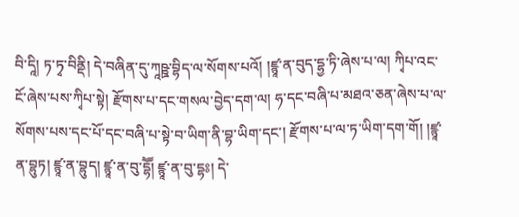བི་དཱི། ཏ་ཏྭ་བིནྡི། དེ་བཞིན་དུ་ཀཱཥྛ་བྷིད་ལ་སོགས་པའོ། །ཛྙཱ་ན་བུད་དྷྱ་ཏི་ཞེས་པ་ལ། ཀྭིཔ་འང་ངོ་ཞེས་པས་ཀྭིཔ་སྟེ། རྫོགས་པ་དང་གསལ་བྱེད་དག་ལ། ཧ་དང་བཞི་པ་མཐའ་ཅན་ཞེས་པ་ལ་སོགས་པས་དང་པོ་དང་བཞི་པ་སྟེ་བ་ཡིག་ནི་བྷ་ཡིག་དང་། རྫོགས་པ་ལ་ཏ་ཡིག་དག་གོ། །ཛྙཱ་ན་བྷུཏ། ཛྙཱ་ན་བྷུད། ཛྙཱ་ན་བུ་དྷཽ། ཛྙཱ་ན་བུ་དྷཿ། དེ་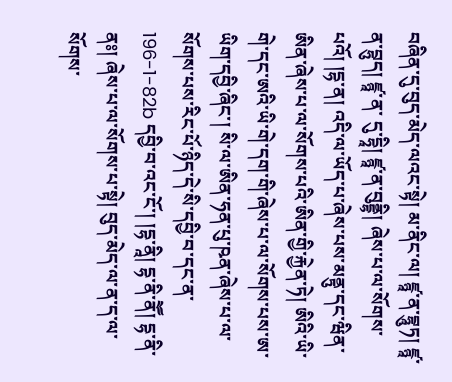བཞིན་དུ་བུད་མེད་ལའང་སྟེ། མ་ནིང་ལ། ཛྙཱ་ན་བྷཱུཏ། ཛྙཱ་ན་བྷུད། ཛྙཱ་ན་ དུ་དྷཱི། ཛྙཱ་ན་བུནྡྷི། ཞེས་པ་ལ་སོགས་པའོ། །དྷ་ན། འདི་ལ་ཡོད་པ་ཞེས་པས་མནྟུ་དང་ཝིན་ཨིན་ཞེས་པ་ལ་སོགས་པའི་ཨིན་གྱི་རྐྱེན་ཏེ། ཨིའི་ཡི་གེ་དང་ཨའི་ཡི་གེ་དག་གི་ཞེས་པ་ལ་སོགས་པས་ཨ་ཡིག་དབྱི་ཞིང་། སི་ལ་ཨིན་ཧན་པུ་ཥན་ཞེས་པ་ལ་སོགས་པས་རིང་པོ་ཉིད་དེ་སི་དབྱི་བ་དང་ན་ 196-1-82b དབྱི་བ་འང་ངོ་། །དྷ་ནཱི། དྷ་ནི་ནཽ། དྷ་ནི་ནཿ། ཞེས་པ་ལ་སོགས་པ་སྟེ། བུད་མེད་ལ་ན་ད་ལ་སོགས་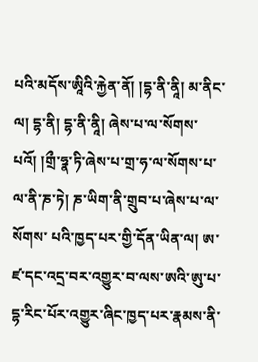པའི་མདོས་ཨཱིའི་རྐྱེན་ནོ། །དྷ་ནི་ནཱི། མ་ནིང་ལ། དྷ་ནི། དྷ་ནི་ནཱི། ཞེས་པ་ལ་སོགས་པའོ། །གྲྀ་ཧྣ་ཏི་ཞེས་པ་གྲ་ཧ་ལ་སོགས་པ་ལ་ནི་ཎ་ཏེ། ཎ་ཡིག་ནི་གྲུབ་པ་ཞེས་པ་ལ་སོགས་ པའི་ཁྱད་པར་གྱི་དོན་ཡིན་ལ། ཨ་ཛ་དང་འདྲ་བར་འགྱུར་བ་ལས་ཨའི་ཨུ་པ་དྷ་རིང་པོར་འགྱུར་ཞིང་ཁྱད་པར་རྣམས་ནི་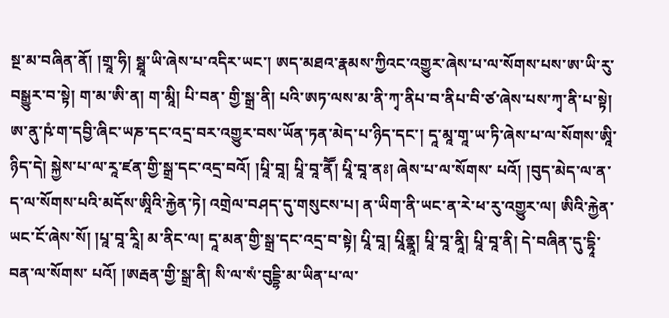སྔ་མ་བཞིན་ནོ། །གྲཱ་ཧི། སྠཱ་ཡི་ཞེས་པ་འདིར་ཡང་། ཨད་མཐའ་རྣམས་ཀྱིའང་འགྱུར་ཞེས་པ་ལ་སོགས་པས་ཨ་ཡི་རུ་བསྒྱུར་བ་སྟེ། ག་མ་ཨི་ན། ག་མཱི། པི་བན་ གྱི་སྒྲ་ནི། པའི་ཨཏ་ལས་མ་ནི་ཀྭ་ནིཔ་བ་ནིཔ་བི་ཙ་ཞེས་པས་ཀྭ་ནི་པ་སྟེ། ཨ་ནུ་ཥཾ་ག་དབྱི་ཞིང་ཡཎ་དང་འདྲ་བར་འགྱུར་བས་ཡོན་ཏན་མེད་པ་ཉིད་དང་། དཱ་མཱ་གཱ་ཡ་ཏི་ཞེས་པ་ལ་སོགས་ཨཱི་ཉིད་དེ། སྐྱེས་པ་ལ་རཱ་ཛན་གྱི་སྒྲ་དང་འདྲ་བའོ། །པཱི་བཱ། པཱི་བཱ་ནཽ། པཱི་བཱ་ནཿ། ཞེས་པ་ལ་སོགས་ པའོ། །བུད་མེད་ལ་ན་ད་ལ་སོགས་པའི་མདོས་ཨཱིའི་རྐྱེན་ཏེ། འགྲེལ་བཤད་དུ་གསུངས་པ། ན་ཡིག་ནི་ཡང་ན་རེ་ཕ་རུ་འགྱུར་ལ། ཨིའི་རྐྱེན་ཡང་ངོ་ཞེས་སོ། །པཱ་བཱ་རཱི། མ་ནིང་ལ། དཱ་མན་གྱི་སྒྲ་དང་འདྲ་བ་སྟེ། པཱི་བཱ། པཱིནྣཱ། པཱི་བཱ་ནཱི། པཱི་བཱ་ནི། དེ་བཞིན་དུ་དྷཱི་བན་ལ་སོགས་ པའོ། །ཨརྦན་གྱི་སྒྲ་ནི། སི་ལ་སཾ་བུདྡྷི་མ་ཡིན་པ་ལ་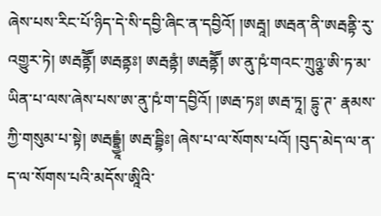ཞེས་པས་རིང་པོ་ཉིད་དེ་སི་དབྱི་ཞིང་ན་དབྱིའོ། །ཨརྦཱ། ཨརྦན་ནི་ཨརྦནྟི་རུ་འགྱུར་ཏེ། ཨརྦནྟཽ། ཨརྦནྟཿ། ཨརྦནྟཾ། ཨརྦནྟཽ། ཨ་ནུ་ཥཾ་གའང་ཀྲུཉྩ་ཨི་ཏ་མ་ཡིན་པ་ལས་ཞེས་པས་ཨ་ནུ་ཥཾ་ག་དབྱིའོ། །ཨརྦ་ཏཿ། ཨརྦ་ཏཱ། དྷུ་ཊ་ རྣམས་ཀྱི་གསུམ་པ་སྟེ། ཨརྦདྦྷྱཱཾ། ཨརྦ་དྦྷིཿ། ཞེས་པ་ལ་སོགས་པའོ། །བུད་མེད་ལ་ན་ད་ལ་སོགས་པའི་མདོས་ཨཱིའི་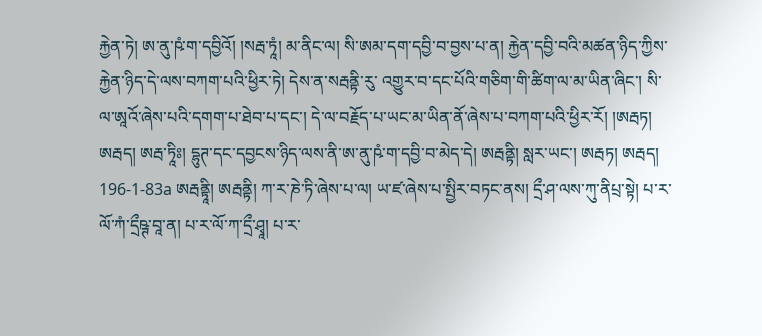རྐྱེན་ཏེ། ཨ་ནུ་ཥཾ་ག་དབྱིའོ། །སརྦ་ཏཱཾ། མ་ནིང་ལ། སི་ཨམ་དག་དབྱི་བ་བྱས་པ་ན། རྐྱེན་དབྱི་བའི་མཚན་ཉིད་ཀྱིས་རྐྱེན་ཉིད་དེ་ལས་བཀག་པའི་ཕྱིར་ཏེ། དེས་ན་སརྦནྟི་རུ་ འགྱུར་བ་དང་པོའི་གཅིག་གི་ཚིག་ལ་མ་ཡིན་ཞིང་། སི་ལ་ཨཱའོ་ཞེས་པའི་དགག་པ་ཐེབ་པ་དང་། དེ་ལ་བརྗོད་པ་ཡང་མ་ཡིན་ནོ་ཞེས་པ་བཀག་པའི་ཕྱིར་རོ། །ཨརྦཏ། ཨརྦད། ཨརྦ་ཏཱིཿ། དྷུཊ་དང་དབྱངས་ཉིད་ལས་ནི་ཨ་ནུ་ཥཾ་ག་དབྱི་བ་མེད་དེ། ཨརྦནྟི། སླར་ཡང་། ཨརྦཏ། ཨརྦད། 196-1-83a ཨརྦནྟཱི། ཨརྦནྟི། ཀ་ར་ཎེ་ཏི་ཞེས་པ་ལ། ཡ་ཛ་ཞེས་པ་སྤྱིར་བཏང་ནས། དྲྀ་ཤ་ལས་ཀུ་ནིཔྲ་སྟེ། པ་ར་ལོ་ཀཾ་དྲྀཥྚ་བཱ་ན། པ་ར་ལོ་ཀ་དྲྀ་ཤྭཱ། པ་ར་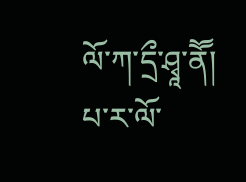ལོ་ཀ་དྲྀ་ཤྭཱ་ནཽ། པ་ར་ལོ་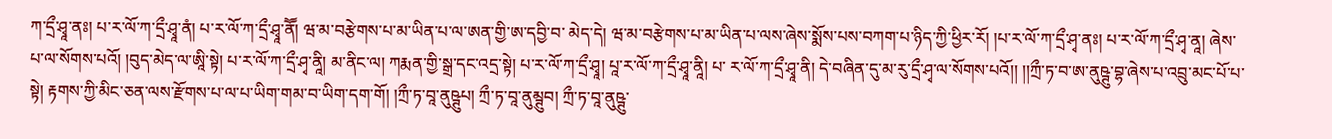ཀ་དྲྀ་ཤྭཱ་ནཿ། པ་ར་ལོ་ཀ་དྲྀ་ཤྭཱ་ནཾ། པ་ར་ལོ་ཀ་དྲྀ་ཤྭཱ་ནཽ། ཝ་མ་བརྩེགས་པ་མ་ཡིན་པ་ལ་ཨན་གྱི་ཨ་དབྱི་བ་ མེད་དེ། ཝ་མ་བརྩེགས་པ་མ་ཡིན་པ་ལས་ཞེས་སྨོས་པས་བཀག་པ་ཉིད་ཀྱི་ཕྱིར་རོ། །པ་ར་ལོ་ཀ་དྲྀ་ཤྭ་ནཿ། པ་ར་ལོ་ཀ་དྲྀ་ཤྭ་ནཱ། ཞེས་པ་ལ་སོགས་པའོ། །བུད་མེད་ལ་ཨཱི་སྟེ། པ་ར་ལོ་ཀ་དྲྀ་ཤྭ་ནཱི། མ་ནིང་ལ། ཀརྨན་གྱི་སྒྲ་དང་འདྲ་སྟེ། པ་ར་ལོ་ཀ་དྲྀ་ཤྭཱ། པཱ་ར་ལོ་ཀ་དྲྀ་ཤྭཱ་ནཱི། པ་ ར་ལོ་ཀ་དྲྀ་ཤྭཱ་ནི། དེ་བཞིན་དུ་མ་རུ་དྲྀ་ཤྭ་ལ་སོགས་པའོ།། །།ཀྲྀ་ཏ་བ་ཨ་ནུཥྚུ་བྷ་ཞེས་པ་འབྲུ་མང་པོ་པ་སྟེ། རྟགས་ཀྱི་མིང་ཅན་ལས་རྫོགས་པ་ལ་པ་ཡིག་གམ་བ་ཡིག་དག་གོ། །ཀྲྀ་ཏ་བཱ་ནུཥྚུཔ། ཀྲྀ་ཏ་བཱ་ནུམྚུབ། ཀྲྀ་ཏ་བཱ་ནུཥྚུ་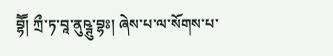བྷཽ། ཀྲྀ་ཏ་བཱ་ནུཥྚུ་བྷཿ། ཞེས་པ་ལ་སོགས་པ་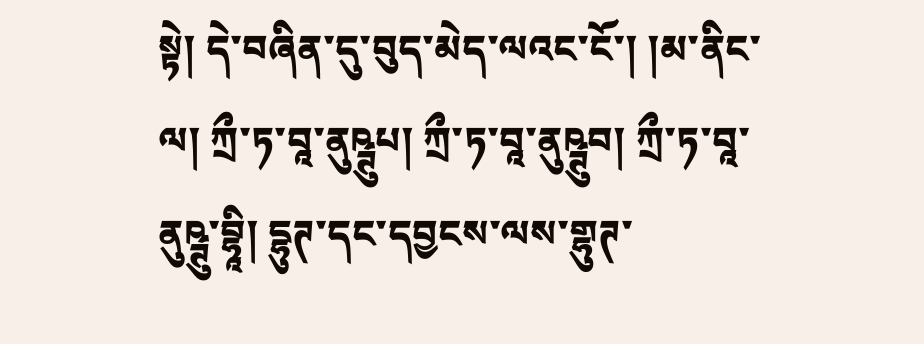སྟེ། དེ་བཞིན་དུ་བུད་མེད་ལའང་ངོ་། །མ་ནིང་ལ། ཀྲྀ་ཏ་བཱ་ནུཥྚུཔ། ཀྲྀ་ཏ་བཱ་ནུཥྚུབ། ཀྲྀ་ཏ་བཱ་ནུཥྚུ་བྷཱི། དྷུཊ་དང་དབྱངས་ལས་གྷུཊ་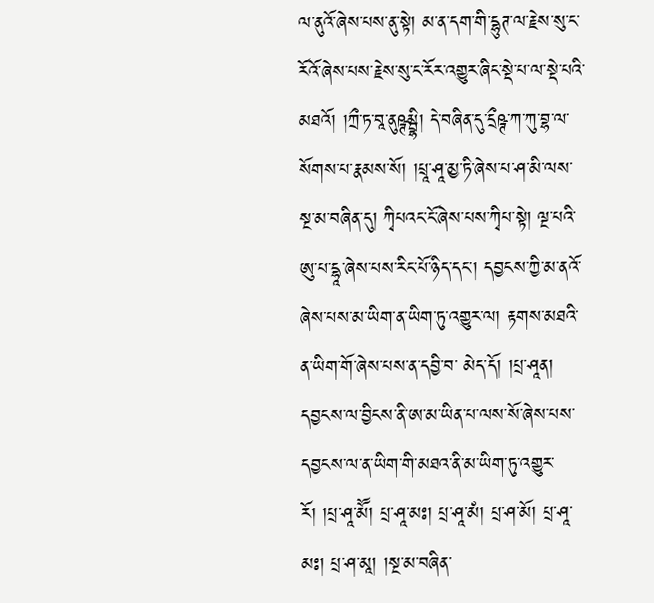ལ་ནུའོ་ཞེས་པས་ནུ་སྟེ། མ་ན་དག་གི་དྷུཊ་ལ་རྗེས་སུ་ང་རོའོ་ཞེས་པས་རྗེས་སུ་ང་རོར་འགྱུར་ཞིང་སྡེ་པ་ལ་སྡེ་པའི་མཐའོ། །ཀྲྀ་ཏ་བཱ་ནུཥྚམྦྷི། དེ་བཞིན་དུ་དྲྀཥྚ་ཀ་ཀུ་བྷ་ལ་ སོགས་པ་རྣམས་སོ། །པྲཱ་ཤཱ་མྱ་ཏི་ཞེས་པ་ཤ་མི་ལས་སྔ་མ་བཞིན་དུ། ཀྭིཔའང་ངོ་ཞེས་པས་ཀྭིཔ་སྟེ། ལྔ་པའི་ཨུ་པ་དྷཱ་ཞེས་པས་རིང་པོ་ཉིད་དང་། དབྱངས་ཀྱི་མ་ནའོ་ཞེས་པས་མ་ཡིག་ན་ཡིག་ཏུ་འགྱུར་ལ། རྟགས་མཐའི་ན་ཡིག་གོ་ཞེས་པས་ན་དབྱི་བ་ མེད་དོ། །པྲ་ཤཱན། དབྱངས་ལ་བྱིངས་ནི་ཨ་མ་ཡིན་པ་ལས་སོ་ཞེས་པས་དབྱངས་ལ་ན་ཡིག་གི་མཐའ་ནི་མ་ཡིག་ཏུ་འགྱུར་རོ། །པྲ་ཤཱ་མཽ། པྲ་ཤཱ་མཿ། པྲ་ཤཱ་མཾ། པྲ་ཤ་མོ། པྲ་ཤཱ་མཿ། པྲ་ཤ་མཱ། །སྔ་མ་བཞིན་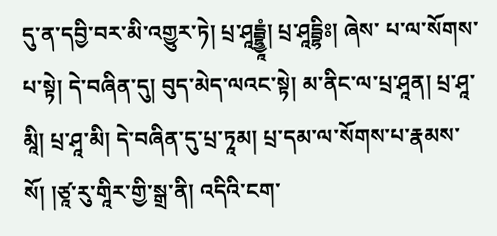དུ་ན་དབྱི་བར་མི་འགྱུར་ཏེ། པྲ་ཤཱདྦྷྱཱཾ། པྲ་ཤཱདྦྷིཿ། ཞེས་ པ་ལ་སོགས་པ་སྟེ། དེ་བཞིན་དུ། བུད་མེད་ལའང་སྟེ། མ་ནིང་ལ་པྲ་ཤཱན། པྲ་ཤཱ་མཱི། པྲ་ཤཱ་མི། དེ་བཞིན་དུ་པྲ་ཏཱམ། པྲ་དམ་ལ་སོགས་པ་རྣམས་སོ། །ཙཱ་རུ་གཱིར་གྱི་སྒྲ་ནི། འདིའི་ངག་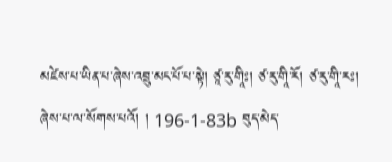མཛེས་པ་ཡིན་པ་ཞེས་འབྲུ་མང་པོ་པ་སྟེ། ཙཱ་རུ་གཱིཿ། ཙ་རུ་གཱི་རོ། ཙ་རུ་གཱི་རཿ། ཞེས་པ་ལ་སོགས་པའོ། ། 196-1-83b བུད་མེད་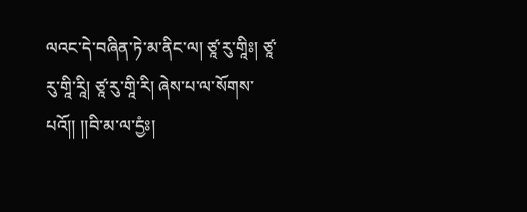ལའང་དེ་བཞིན་ཏེ་མ་ནིང་ལ། ཙཱ་རུ་གཱིཿ། ཙཱ་རུ་གཱི་རཱི། ཙཱ་རུ་གཱི་རི། ཞེས་པ་ལ་སོགས་པའོ།། །།བི་མ་ལ་དྱཾཿ།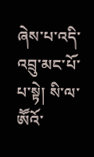ཞེས་པ་འདི་འབྲུ་མང་པོ་པ་སྟེ། སི་ལ་ཨཽའོ་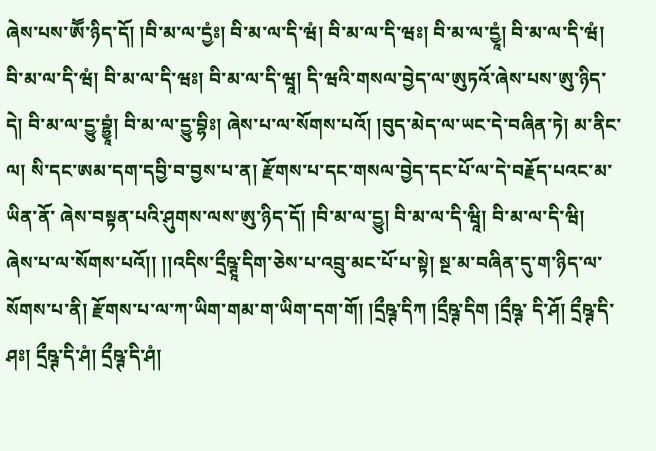ཞེས་པས་ཨཽ་ཉིད་དོ། །བི་མ་ལ་དྱཾཿ། བི་མ་ལ་དི་ཝཾ། བི་མ་ལ་དི་ཝཿ། བི་མ་ལ་དྱཱཾ། བི་མ་ལ་དི་ཝཾ། བི་མ་ལ་དི་ཝཾ། བི་མ་ལ་དི་ཝཿ། བི་མ་ལ་དི་ཝཱ། དི་ཝའི་གསལ་བྱེད་ལ་ཨུཏའོ་ཞེས་པས་ཨུ་ཉིད་དེ། བི་མ་ལ་དྱུ་བྷྱཱཾ། བི་མ་ལ་དྱུ་བྷིཿ། ཞེས་པ་ལ་སོགས་པའོ། །བུད་མེད་ལ་ཡང་དེ་བཞིན་ཏེ། མ་ནིང་ལ། སི་དང་ཨམ་དག་དབྱི་བ་བྱས་པ་ན། རྫོགས་པ་དང་གསལ་བྱེད་དང་པོ་ལ་དེ་བརྗོད་པའང་མ་ཡིན་ནོ་ ཞེས་བསྟན་པའི་ཤུགས་ལས་ཨུ་ཉིད་དོ། །བི་མ་ལ་དྱུ། བི་མ་ལ་དི་ཝཱི། བི་མ་ལ་དི་ཝི། ཞེས་པ་ལ་སོགས་པའོ།། །།འདིས་དྲྀཥྚཱ་དིག་ཅེས་པ་འབྲུ་མང་པོ་པ་སྟེ། སྔ་མ་བཞིན་དུ་ག་ཉིད་ལ་སོགས་པ་ནི། རྫོགས་པ་ལ་ཀ་ཡིག་གམ་ག་ཡིག་དག་གོ། །དྲྀཥྚ་དིཀ །དྲྀཥྚ་དིག །དྲྀཥྚ་ དི་ཤོ། དྲྀཥྚ་དི་ཤཿ། དྲྀཥྚ་དི་ཤཾ། དྲྀཥྚ་དི་ཤཾ།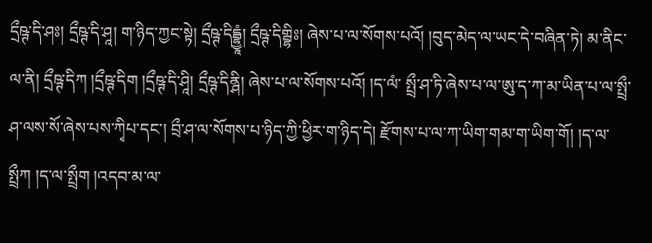དྲྀཥྚ་དི་ཤཿ། དྲྀཥྚ་དི་ཤཱ། ག་ཉིད་ཀྱང་སྟེ། དྲྀཥྚ་དིདྦྷྱཱཾ། དྲྀཥྚ་དིགྦྷིཿ། ཞེས་པ་ལ་སོགས་པའོ། །བུད་མེད་ལ་ཡང་དེ་བཞིན་ཏེ། མ་ནིང་ལ་ནི། དྲྀཥྚ་དིཀ །དྲྀཥྚ་དིག །དྲྀཥྚ་དི་ཤཱི། དྲྀཥྚ་དིནྴི། ཞེས་པ་ལ་སོགས་པའོ། །ད་ལཾ་ སྤྲྀ་ཤ་ཏི་ཞེས་པ་ལ་ཨུ་ད་ཀ་མ་ཡིན་པ་ལ་སྤྲྀ་ཤ་ལས་སོ་ཞེས་པས་ཀྭིཔ་དང་། བྲྀ་ཤ་ལ་སོགས་པ་ཉིད་ཀྱི་ཕྱིར་ག་ཉིད་དེ། རྫོགས་པ་ལ་ཀ་ཡིག་གམ་ག་ཡིག་གོ། །ད་ལ་སྤྲྀཀ །ད་ལ་སྤྲྀག །འདབ་མ་ལ་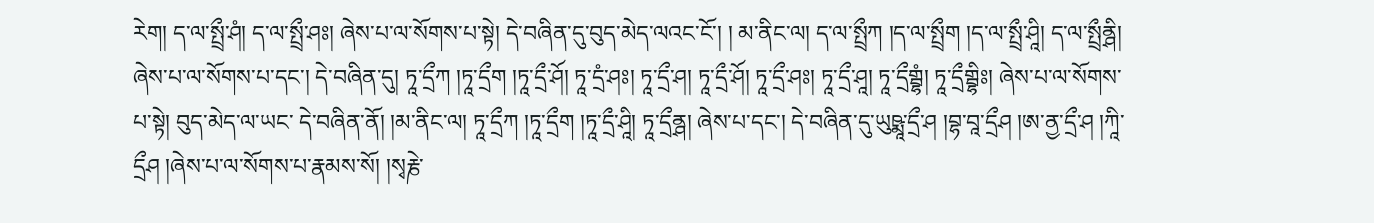རེག། ད་ལ་སྤྲྀ་ཤཾ། ད་ལ་སྤྲྀ་ཤཿ། ཞེས་པ་ལ་སོགས་པ་སྟེ། དེ་བཞིན་དུ་བུད་མེད་ལའང་ངོ་། ། མ་ནིང་ལ། ད་ལ་སྤྲྀཀ །ད་ལ་སྤྲྀག །ད་ལ་སྤྲྀ་ཤཱི། ད་ལ་སྤྲྀནྴི། ཞེས་པ་ལ་སོགས་པ་དང་། དེ་བཞིན་དུ། ཏཱ་དྲྀཀ །ཏཱ་དྲྀག །ཏཱ་དྲྀ་ཤོ། ཏཱ་དྲཾ་ཤཿ། ཏཱ་དྲྀ་ཤ། ཏཱ་དྲྀ་ཤོ། ཏཱ་དྲྀ་ཤཿ། ཏཱ་དྲྀ་ཤཱ། ཏཱ་དྲྀགྦྷཾ། ཏཱ་དྲྀགྦྷིཿ། ཞེས་པ་ལ་སོགས་པ་སྟེ། བུད་མེད་ལ་ཡང་ དེ་བཞིན་ནོ། །མ་ནིང་ལ། ཏཱ་དྲྀཀ །ཏཱ་དྲྀག །ཏཱ་དྲྀ་ཤཱི། ཏཱ་དྲྀནྴ། ཞེས་པ་དང་། དེ་བཞིན་དུ་ཡུཥྨཱ་དྲྀ་ཤ །བྷ་བཱ་དྲྀཤ །ཨ་ནྱ་དྲྀ་ཤ །ཀཱི་དྲྀཤ །ཞེས་པ་ལ་སོགས་པ་རྣམས་སོ། །སྭརྞེ་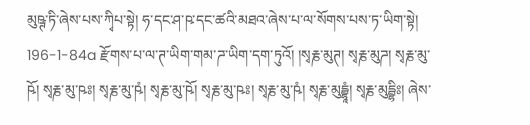མུཥྚ་ཏི་ཞེས་པས་ཀྭིཔ་སྟེ། ཧ་དང་ཤ་ཥ་དང་ཚའི་མཐའ་ཞེས་པ་ལ་སོགས་པས་ཏ་ཡིག་སྟེ། 196-1-84a རྫོགས་པ་ལ་ཊ་ཡིག་གམ་ཌ་ཡིག་དག་ཏུའོ། །སྭརྞ་མུཊ། སྭརྞ་མུཌ། སྭརྞ་མུ་ཥོ། སྭརྞ་མུ་ཥཿ། སྭརྞ་མུ་ཥཾ། སྭརྞ་མུ་ཥོ། སྭརྞ་མུ་ཥཿ། སྭརྞ་མུ་ཥཾ། སྭརྞ་མུདྦྷཱཾ། སྭརྞ་མུདྦྷིཿ། ཞེས་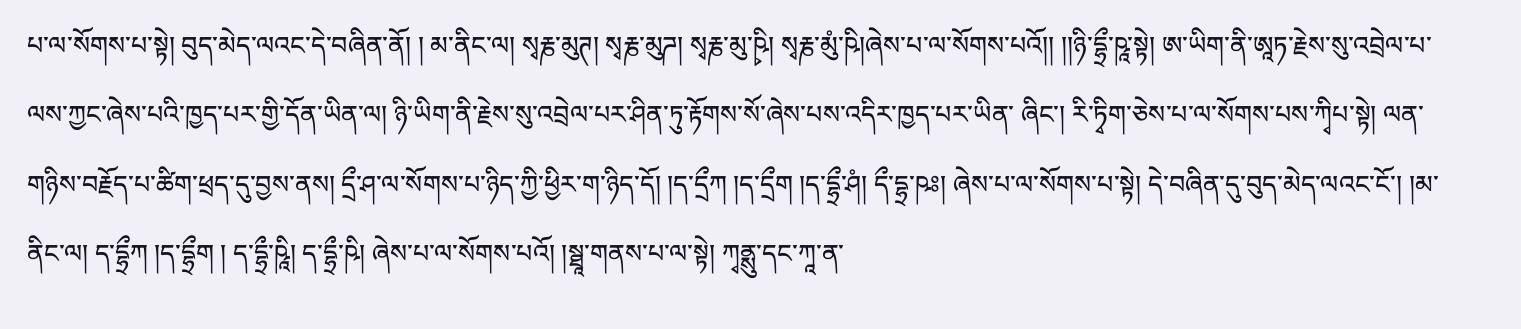པ་ལ་སོགས་པ་སྟེ། བུད་མེད་ལའང་དེ་བཞིན་ནོ། ། མ་ནིང་ལ། སྭརྞ་མུཊ། སྭརྞ་མུཌ། སྭརྞ་མུ་ཥྭི། སྭརྞ་མུཾ་ཥི།ཞེས་པ་ལ་སོགས་པའོ།། །།ཉི་དྷྲྀ་ཥཱ་སྟེ། ཨ་ཡིག་ནི་ཨཱཏ་རྗེས་སུ་འབྲེལ་པ་ལས་ཀྱང་ཞེས་པའི་ཁྱད་པར་གྱི་དོན་ཡིན་ལ། ཉི་ཡིག་ནི་རྗེས་སུ་འབྲེལ་པར་ཤིན་ཏུ་རྟོགས་སོ་ཞེས་པས་འདིར་ཁྱད་པར་ཡིན་ ཞིང་། རི་ཏྭིག་ཅེས་པ་ལ་སོགས་པས་ཀྭིཔ་སྟེ། ལན་གཉིས་བརྗོད་པ་ཚིག་ཕྲད་དུ་བྱས་ནས། དྲྀ་ཤ་ལ་སོགས་པ་ཉིད་ཀྱི་ཕྱིར་ག་ཉིད་དོ། །ད་དྲྀཀ །ད་དྲྀག །ད་དྷྲྀ་ཤཾ། དྀ་དྷྲ་ཥཿ། ཞེས་པ་ལ་སོགས་པ་སྟེ། དེ་བཞིན་དུ་བུད་མེད་ལའང་ངོ་། །མ་ནིང་ལ། ད་དྷྲྀཀ །ད་དྷྲྀག ། ད་དྷྲྀ་ཥཱི། ད་དྷྲྀ་ཥི། ཞེས་པ་ལ་སོགས་པའོ། །སྠཱ་གནས་པ་ལ་སྟེ། ཀྭནྶུ་དང་ཀཱ་ན་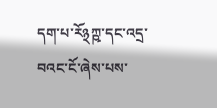དག་པ་རོ྅ཀྵ་དང་འདྲ་བའང་ངོ་ཞེས་པས་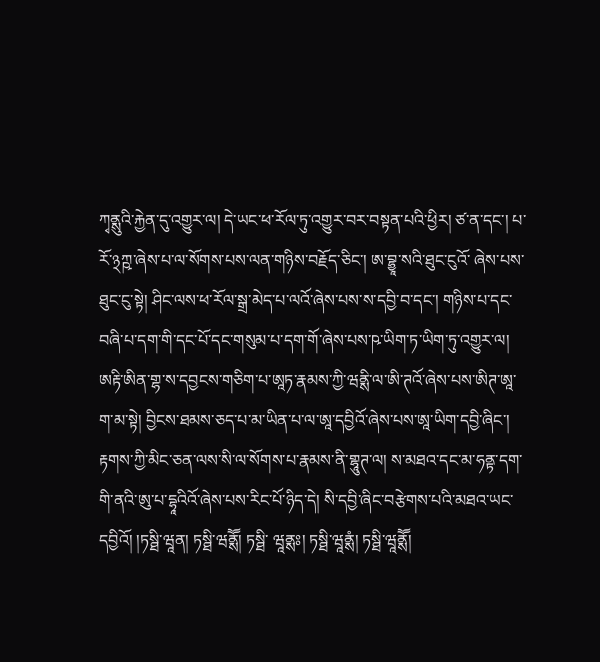ཀྭནྶུའི་རྐྱེན་དུ་འགྱུར་ལ། དེ་ཡང་ཕ་རོལ་ཏུ་འགྱུར་བར་བསྟན་པའི་ཕྱིར། ཙ་ན་དང་། པ་རོ་྅ཀྵ་ཞེས་པ་ལ་སོགས་པས་ལན་གཉིས་བརྗོད་ཅིང་། ཨ་བྷྱཱ་སའི་ཐུང་ངུའོ་ ཞེས་པས་ཐུང་ངུ་སྟེ། ཤིང་ལས་ཕ་རོལ་སྒྲ་མེད་པ་ལའོ་ཞེས་པས་ས་དབྱི་བ་དང་། གཉིས་པ་དང་བཞི་པ་དག་གི་དང་པོ་དང་གསུམ་པ་དག་གོ་ཞེས་པས་ཥ་ཡིག་ཏ་ཡིག་ཏུ་འགྱུར་ལ། ཨརྟི་ཨིན་གྷ་ས་དབྱངས་གཅིག་པ་ཨཱཏ་རྣམས་ཀྱི་ཝནྶི་ལ་ཨི་ཊའོ་ཞེས་པས་ཨིཊ་ཨཱ་ག་མ་སྟེ། བྱིངས་ཐམས་ཅད་པ་མ་ཡིན་པ་ལ་ཨཱ་དབྱིའོ་ཞེས་པས་ཨཱ་ཡིག་དབྱི་ཞིང་། རྟགས་ཀྱི་མིང་ཅན་ལས་སི་ལ་སོགས་པ་རྣམས་ནི་གྷཱུཊ་ལ། ས་མཐའ་དང་མ་ཧནྟ་དག་གི་ནའི་ཨུ་པ་དྷཱའིའོ་ཞེས་པས་རིང་པོ་ཉིད་དེ། སི་དབྱི་ཞིང་བརྩེགས་པའི་མཐའ་ཡང་དབྱིའོ། །ཏསྠི་ཝཱན། ཏསྠི་ཝནྶཽ། ཏསྠི་ ཝཱནྶཿ། ཏསྠི་ཝཱནྶཾ། ཏསྠི་ཝཱནྶཽ།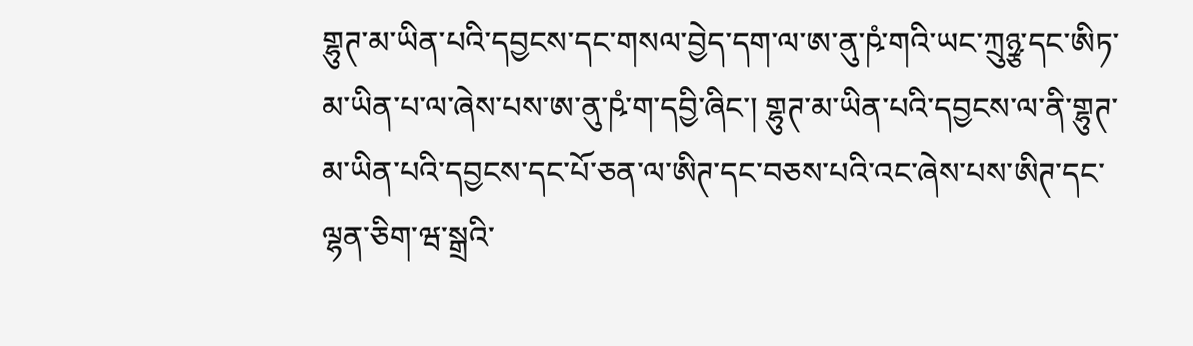གྷུཊ་མ་ཡིན་པའི་དབྱངས་དང་གསལ་བྱེད་དག་ལ་ཨ་ནུ་ཥཾ་གའི་ཡང་ཀྲུཉྩ་དང་ཨིཏ་མ་ཡིན་པ་ལ་ཞེས་པས་ཨ་ནུ་ཥཾ་ག་དབྱི་ཞིང་། གྷུཊ་མ་ཡིན་པའི་དབྱངས་ལ་ནི་གྷུཊ་མ་ཡིན་པའི་དབྱངས་དང་པོ་ཅན་ལ་ཨིཊ་དང་བཅས་པའི་འང་ཞེས་པས་ཨིཊ་དང་ལྷན་ཅིག་ཝ་སྒྲའི་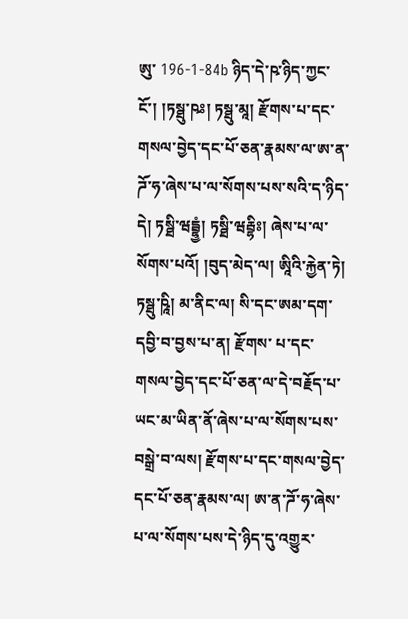ཨུ་ 196-1-84b ཉིད་དེ་ཥ་ཉིད་ཀྱང་ངོ་། །ཏསྠུ་ཥཿ། ཏསྠུ་མཱ། རྫོགས་པ་དང་གསལ་བྱེད་དང་པོ་ཅན་རྣམས་ལ་ཨ་ན་ཌོ་ཧ་ཞེས་པ་ལ་སོགས་པས་སའི་ད་ཉིད་དེ། ཏསྠི་ཝདྦྷྱཾ། ཏསྠི་ཝརྦྷིཿ། ཞེས་པ་ལ་སོགས་པའོ། །བུད་མེད་ལ། ཨཱིའི་རྐྱེན་ཏེ། ཏསྠུ་ཥཱི། མ་ནིང་ལ། སི་དང་ཨམ་དག་དབྱི་བ་བྱས་པ་ན། རྫོགས་ པ་དང་གསལ་བྱེད་དང་པོ་ཅན་ལ་དེ་བརྗོད་པ་ཡང་མ་ཡིན་ནོ་ཞེས་པ་ལ་སོགས་པས་བསྒྲེ་བ་ལས། རྫོགས་པ་དང་གསལ་བྱེད་དང་པོ་ཅན་རྣམས་ལ། ཨ་ན་ཌོ་ཧ་ཞེས་པ་ལ་སོགས་པས་དེ་ཉིད་དུ་འགྱུར་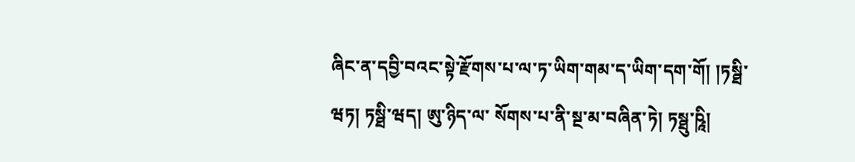ཞིང་ན་དབྱི་བའང་སྟེ་རྫོགས་པ་ལ་ཏ་ཡིག་གམ་ད་ཡིག་དག་གོ། །ཏསྠི་ཝཏ། ཏསྠི་ཝད། ཨུ་ཉིད་ལ་ སོགས་པ་ནི་སྔ་མ་བཞིན་ཏེ། ཏསྠུ་ཥཱི།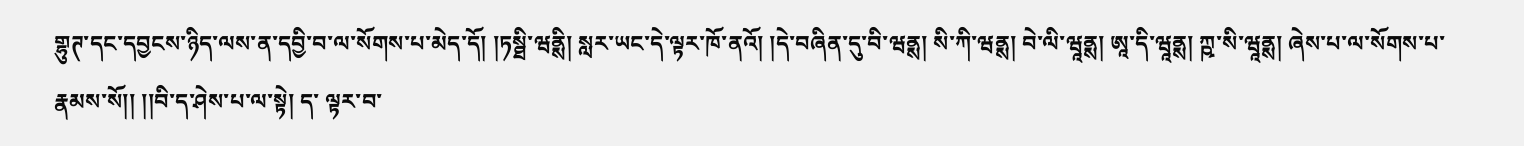གྷུཊ་དང་དབྱངས་ཉིད་ལས་ན་དབྱི་བ་ལ་སོགས་པ་མེད་དོ། །ཏསྠི་ཝནྶི། སླར་ཡང་དེ་ལྟར་ཁོ་ནའོ། །དེ་བཞིན་དུ་བི་ཝནྶ། སི་ཀི་ཝནྶ། བེ་ལི་ཝཱནྶ། ཨཱ་དི་ཝཱནྶ། ཀྵ་སི་ཝཱནྶ། ཞེས་པ་ལ་སོགས་པ་རྣམས་སོ།། །།བི་ད་ཤེས་པ་ལ་སྟེ། ད་ ལྟར་བ་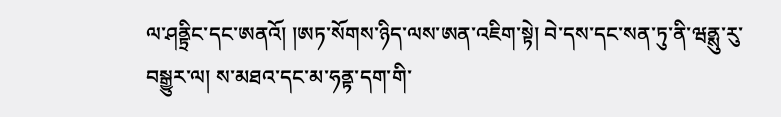ལ་ཤནྟྲིང་དང་ཨནའོ། །ཨཏ་སོགས་ཉིད་ལས་ཨན་འཇིག་སྟེ། བེ་དས་དང་སན་ཏུ་ནི་ཝནྶུ་རུ་བསྒྱུར་ལ། ས་མཐའ་དང་མ་ཧནྟ་དག་གི་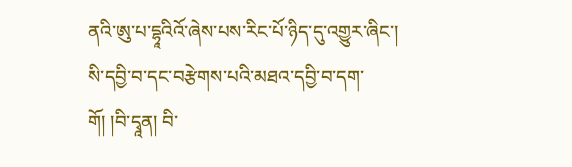ནའི་ཨུ་པ་དྷཱའིའོ་ཞེས་པས་རིང་པོ་ཉིད་དུ་འགྱུར་ཞིང་། སི་དབྱི་བ་དང་བརྩེགས་པའི་མཐའ་དབྱི་བ་དག་གོ། །བི་དྭཱན། བི་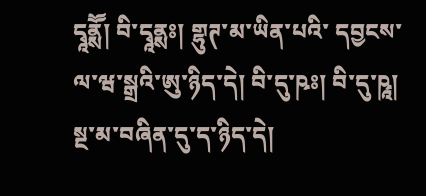དྭཱནྶཽ། བི་དྭཱནྶཿ། གྷུཊ་མ་ཡིན་པའི་ དབྱངས་ལ་ཝ་སྒྲའི་ཨུ་ཉིད་དེ། བི་དུ་ཥཿ། བི་དུ་ཥཱ། སྔ་མ་བཞིན་དུ་ད་ཉིད་དེ།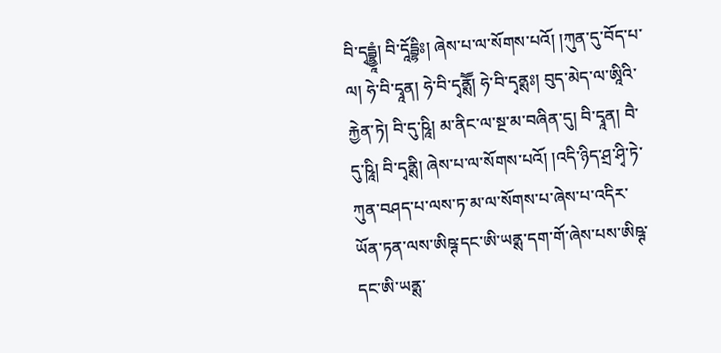བི་དྭདྦྷྱཱཾ། བི་དཱོདྦྷིཿ། ཞེས་པ་ལ་སོགས་པའོ། །ཀུན་དུ་བོད་པ་ལ། ཧེ་བི་དྭཱན། ཧེ་བི་དྭནྶཽ། ཧེ་བི་དྭནྶཿ། བུད་མེད་ལ་ཨཱིའི་རྐྱེན་ཏེ། བི་དུ་ཥཱི། མ་ནིང་ལ་སྔ་མ་བཞིན་དུ། བི་དྭཱན། བཻ་དུ་ཥཱི། བི་དྭནྶི། ཞེས་པ་ལ་སོགས་པའོ། །འདི་ཉིད་ཤྲ་ཤྭི་ཏེ་ཀུན་བཤད་པ་ལས་ཏ་མ་ལ་སོགས་པ་ཞེས་པ་འདིར་ཡོན་ཏན་ལས་ཨིཥྚ་དང་ཨི་ཡནྶ་དག་གོ་ཞེས་པས་ཨིཥྚ་དང་ཨི་ཡནྶ་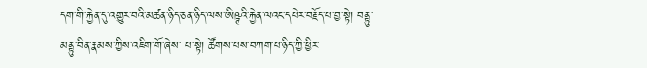དག་གི་རྐྱེན་དུ་འགྱུར་བའི་མཚན་ཉིད་ཅན་ཉིད་ལས་ཨིཥྚའི་རྐྱེན་ལའང་དཔེར་བརྗོད་པ་བྱ་སྟེ། བནྟུ་མནྟུ་བིན་རྣམས་ཀྱིས་འཇིག་གོ་ཞེས་ པ་སྟེ། ཚོགས་པས་བཀག་པ་ཉིད་ཀྱི་ཕྱིར་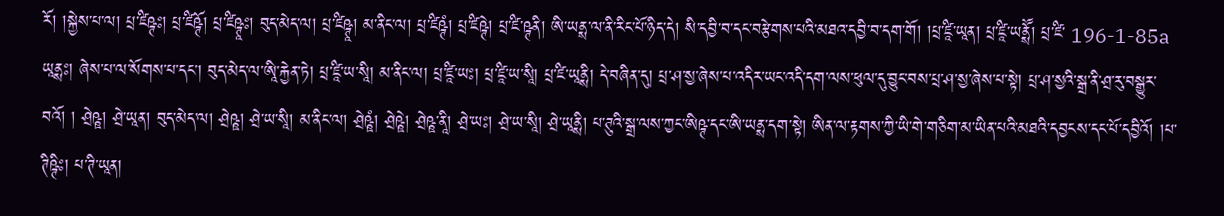རོ། །སྐྱེས་པ་ལ། པྲ་ཛིཥྚཿ། པྲ་ཛིཥྚོ། པྲ་ཛིཥྚཱཿ། བུད་མེད་ལ། པྲ་ཛིཥྚཱ། མ་ནིང་ལ། པྲ་ཛིཥྚཾ། པྲ་ཛིཥྚེ། པྲ་ཛི་ཥྚནི། ཨི་ཡནྶ་ལ་ནི་རིང་པོ་ཉིད་དེ། སི་དབྱི་བ་དང་བརྩེགས་པའི་མཐའ་དབྱི་བ་དག་གོ། །པྲ་ཛཱི་ཡཱན། པྲ་ཛཱི་ཡནྶཽ། པྲ་ཛི་ 196-1-85a ཡཱནྶཿ། ཞེས་པ་ལ་སོགས་པ་དང་། བུད་མེད་ལ་ཨཱི་རྐྱེན་ཏེ། པྲ་ཛཱི་ཡ་སཱི། མ་ནིང་ལ། པྲ་ཛཱི་ཡཿ། པྲ་ཛཱི་ཡ་སཱི། པྲ་ཛི་ཡཱནྶི། དེ་བཞིན་དུ། པྲ་ཤ་སྱ་ཞེས་པ་འདིར་ཡང་འདི་དག་ལས་ཕུལ་དུ་བྱུང་བས་པྲ་ཤ་སྱ་ཞེས་པ་སྟེ། པྲ་ཤ་སྱའི་སྒྲ་ནི་ཤྲ་རུ་བསྒྱུར་བའོ། ། ཤྲེཥྛ། ཤྲེ་ཡཱན། བུད་མེད་ལ། ཤྲེཥྛ། ཤྲེ་ཡ་སཱི། མ་ནིང་ལ། ཤྲེཥྛཾ། ཤྲེཥྛེ། ཤྲེཥྛ་ནཱི། ཤྲེ་ཡཿ། ཤྲེ་ཡ་སཱི། ཤྲེ་ཡཱནྶི། པ་ཊུའི་སྒྲ་ལས་ཀྱང་ཨིཥྚ་དང་ཨི་ཡནྶ་དག་སྟེ། ཨིན་ལ་རྟགས་ཀྱི་ཡི་གེ་གཅིག་མ་ཡིན་པའི་མཐའི་དབྱངས་དང་པོ་དབྱིའོ། །པ་ཊིཥྚིཿ། པ་ཊི་ཡཱན།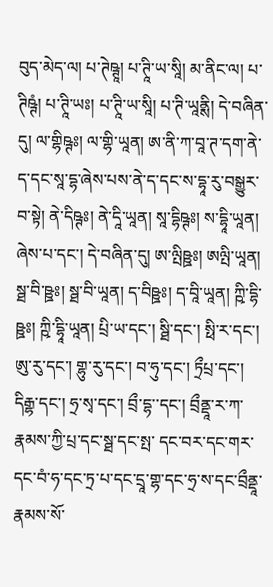བུད་མེད་ལ། པ་ཊེཥྚཱ། པ་ཊཱི་ཡ་སཱི། མ་ནིང་ལ། པ་ཊིཥྚཾ། པ་ཊཱི་ཡཿ། པ་ཊཱི་ཡ་སཱི། པ་ཊི་ཡཱནྶི། དེ་བཞིན་དུ། ལ་གྷིཥྚཿ། ལ་གྷི་ཡཱན། ཨ་ནི་ཀ་བཱ་ཊ་དག་ནེ་ད་དང་སཱ་དྷ་ཞེས་པས་ནེ་ད་དང་ས་དྷཱ་རུ་བསྒྱུར་བ་སྟེ། ནེ་དིཥྚཿ། ནེ་དཱི་ཡཱན། སཱ་དྷིཥྚཿ། ས་དྷཱི་ཡཱན། ཞེས་པ་དང་། དེ་བཞིན་དུ། ཨ་ལྤིཥྛཿ། ཨལྤི་ཡཱན། སྠ་བི་ཥྛཿ། སྠ་བི་ཡཱན། ད་བིཥྛཿ། ད་བཱི་ཡཱན། ཀྵི་དྷི་ཥྛཿ། ཀྵི་དྷཱི་ཡཱན། པྲི་ཡ་དང་། སྠི་དང་། སྥི་ར་དང་། ཨུ་རུ་དང་། གྷུ་རུ་དང་། བ་ཧུ་དང་། ཏྲྀཔྲ་དང་། དིརྒྷ་དང་། ཧྲ་སྭ་དང་། བྲྀ་དྷ་་དང་། བྲྀནྡཱ་ར་ཀ་རྣམས་ཀྱི་པྲ་དང་སྠ་དང་སྤ་ དང་བར་དང་གར་དང་བཾ་ཧ་དང་ཏྲ་པ་དང་དྲཱ་གྷ་དང་ཧྲ་ས་དང་བྲྀནྡཱ་རྣམས་སོ་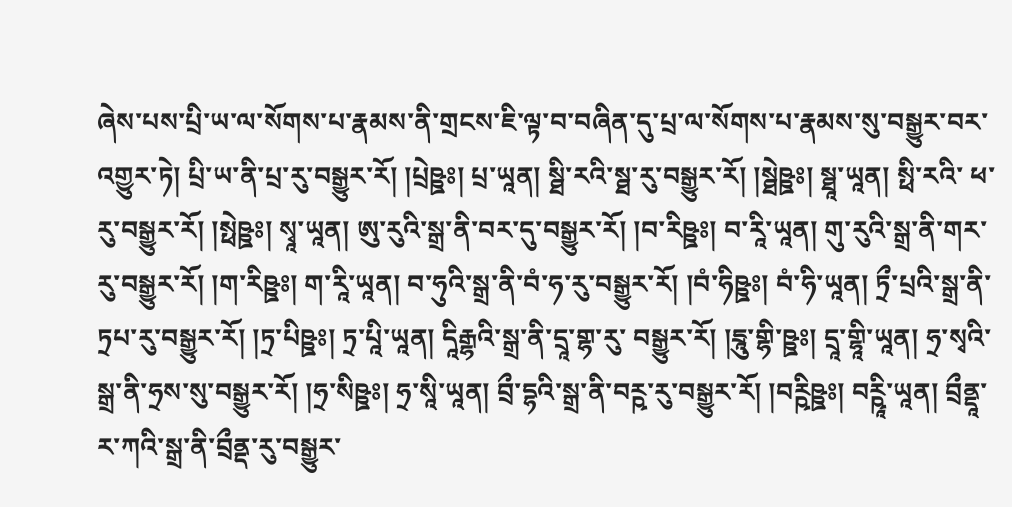ཞེས་པས་པྲི་ཡ་ལ་སོགས་པ་རྣམས་ནི་གྲངས་ཇི་ལྟ་བ་བཞིན་དུ་པྲ་ལ་སོགས་པ་རྣམས་སུ་བསྒྱུར་བར་འགྱུར་ཏེ། པྲི་ཡ་ནི་པྲ་རུ་བསྒྱུར་རོ། །པྲེཥྛཿ། པྲ་ཡཱན། སྠི་རའི་སྠ་རུ་བསྒྱུར་རོ། །སྠེཥྛཿ། སྠཱ་ཡཱན། སྥི་རའི་ ཕ་རུ་བསྒྱུར་རོ། །སྥེཥྛཿ། སྭཱ་ཡཱན། ཨུ་རུའི་སྒྲ་ནི་བར་དུ་བསྒྱུར་རོ། །བ་རིཥྛཿ། བ་རཱི་ཡཱན། གུ་རུའི་སྒྲ་ནི་གར་རུ་བསྒྱུར་རོ། །ག་རིཥྛཿ། ག་རཱི་ཡཱན། བ་ཧུའི་སྒྲ་ནི་བཾ་ཧ་རུ་བསྒྱུར་རོ། །བཾ་ཧིཥྛཿ། བཾ་ཧི་ཡཱན། ཏྲྀ་པྲའི་སྒྲ་ནི་ཏྲཔ་རུ་བསྒྱུར་རོ། །ཏྲ་པིཥྛཿ། ཏྲ་པཱི་ཡཱན། དཱིརྒྷའི་སྒྲ་ནི་དྲཱ་གྷ་རུ་ བསྒྱུར་རོ། །དྲཱུ་གྷི་ཥྛཿ། དྲཱ་གྷཱི་ཡཱན། ཧྲ་སྭའི་སྒྲ་ནི་ཧྲས་སུ་བསྒྱུར་རོ། །ཧྲ་སིཥྛཿ། ཧྲ་སཱི་ཡཱན། བྲྀ་དྷའི་སྒྲ་ནི་བཪྵ་རུ་བསྒྱུར་རོ། །བཪྵིཥྛཿ། བཪྵཱི་ཡཱན། བྲྀནྡཱ་ར་ཀའི་སྒྲ་ནི་བྲྀནྡ་རུ་བསྒྱུར་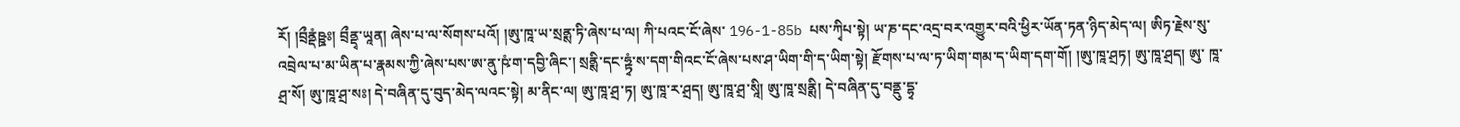རོ། །བྲྀནྡཾཥྛཿ། བྲྀནྡྭ་ཡཱན། ཞེས་པ་ལ་སོགས་པའོ། །ཨུ་ཁཱ་ཡ་སྲནྶ་ཏི་ཞེས་པ་ལ། ཀི་པའང་ངོ་ཞེས་ 196-1-85b པས་ཀྭིཔ་སྟེ། ཡ་ཎ་དང་འདྲ་བར་འགྱུར་བའི་ཕྱིར་ཡོན་ཏན་ཉིད་མེད་ལ། ཨིཏ་རྗེས་སུ་འབྲེལ་པ་མ་ཡིན་པ་རྣམས་ཀྱི་ཞེས་པས་ཨ་ནུ་ཥཾ་ག་དབྱི་ཞིང་། སྲནྶི་དང་ཧྟྭཾ་ས་དག་གིའང་ངོ་ཞེས་པས་ཤ་ཡིག་གི་ད་ཡིག་སྟེ། རྫོགས་པ་ལ་ཏ་ཡིག་གམ་ད་ཡིག་དག་གོ། །ཨུ་ཁཱ་ཤྲཏ། ཨུ་ཁཱ་ཤྲད། ཨུ་ ཁཱ་ཤྲ་སོ། ཨུ་ཁཱ་ཤྲ་སཿ། དེ་བཞིན་དུ་བུད་མེད་ལའང་སྟེ། མ་ནིང་ལ། ཨུ་ཁཱ་ཤྲ་ཏ། ཨུ་ཁཱ་ར་ཤྲད། ཨུ་ཁཱ་ཤྲ་སཱི། ཨུ་ཁཱ་སྲནྶི། དེ་བཞིན་དུ་བནྡུ་དྷྭ་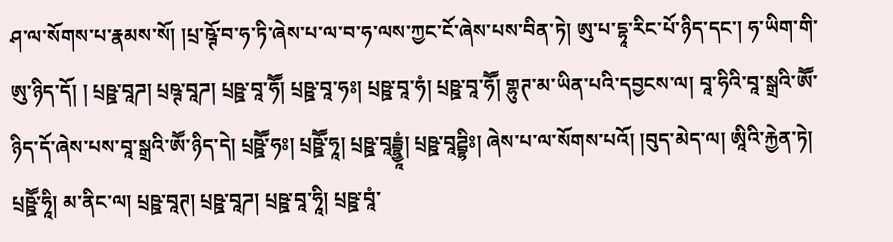ཤ་ལ་སོགས་པ་རྣམས་སོ། །པྲ་ཥྚོ་བ་ཧ་ཏི་ཞེས་པ་ལ་བ་ཧ་ལས་ཀྱང་ངོ་ཞེས་པས་བིན་ཏེ། ཨུ་པ་དྷཱ་རིང་པོ་ཉིད་དང་། ཧ་ཡིག་གི་ཨུ་ཉིད་དོ། ། པྲཥྛ་བཱཌ། པྲཥྚ་བཱཌ། པྲཥྛ་བཱ་ཧཽ། པྲཥྛ་བཱ་ཧཿ། པྲཥྛ་བཱ་ཧཾ། པྲཥྛ་བཱ་ཧཽ། གྷུཊ་མ་ཡིན་པའི་དབྱངས་ལ། བཱ་ཧིའི་བཱ་སྒྲའི་ཨཽ་ཉིད་དོ་ཞེས་པས་བཱ་སྒྲའི་ཨཽ་ཉིད་དེ། པྲཥྛཽ་ཧཿ། པྲཥྛཽ་ཧཱ། པྲཥྛ་བཱདྦྷྱཱཾ། པྲཥྛ་བཱཌྦྷིཿ། ཞེས་པ་ལ་སོགས་པའོ། །བུད་མེད་ལ། ཨཱིའི་རྐྱེན་ཏེ། པྲཥྛཽ་ཧཱི། མ་ནིང་ལ། པྲཥྛ་བཱཊ། པྲཥྛ་བཱཌ། པྲཥྛ་བཱ་ཧཱི། པྲཥྛ་བཱཾ་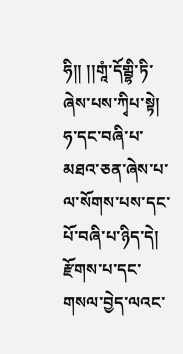ཧི།། །།གཱཾ་དོགྦྷི་ཏི་ཞེས་པས་ཀྭིཔ་སྟེ། ཧ་དང་བཞི་པ་མཐའ་ཅན་ཞེས་པ་ལ་སོགས་པས་དང་པོ་བཞི་པ་ཉིད་དེ། རྫོགས་པ་དང་གསལ་བྱེད་ལའང་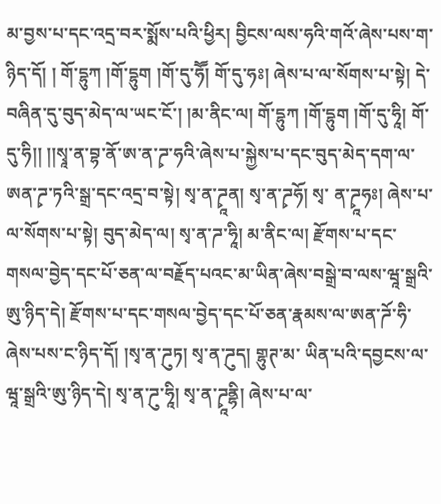མ་བྱས་པ་དང་འདྲ་བར་སྨོས་པའི་ཕྱིར། བྱིངས་ལས་ཧའི་གའོ་ཞེས་པས་ག་ཉིད་དོ། ། གོ་དྷུཀ །གོ་དྷུག །གོ་དུ་ཧཽ། གོ་དུ་ཧཿ། ཞེས་པ་ལ་སོགས་པ་སྟེ། དེ་བཞིན་དུ་བུད་མེད་ལ་ཡང་ངོ་། །མ་ནིང་ལ། གོ་དྷུཀ །གོ་དྷུག །གོ་དུ་ཧཱི། གོ་དུ་ཧི།། །།སྭཱ་ན་བྷ་ནོ་ཨ་ན་ཌྭ་ཧའི་ཞེས་པ་སྐྱེས་པ་དང་བུད་མེད་དག་ལ་ཨན་ཌྭ་ཏའི་སྒྲ་དང་འདྲ་བ་སྟེ། སྭ་ན་ཌྭཱན། སྭ་ན་ཌྭཧོ། སྭ་ ན་ཌྭཱཧཿ། ཞེས་པ་ལ་སོགས་པ་སྟེ། བུད་མེད་ལ། སྭ་ན་ཌ་ཧཱི། མ་ནིང་ལ། རྫོགས་པ་དང་གསལ་བྱེད་དང་པོ་ཅན་ལ་བརྗོད་པའང་མ་ཡིན་ཞེས་བསྒྲེ་བ་ལས་ཝཱ་སྒྲའི་ཨུ་ཉིད་དེ། རྫོགས་པ་དང་གསལ་བྱེད་དང་པོ་ཅན་རྣམས་ལ་ཨན་ཌོ་ཧི་ཞེས་པས་ང་ཉིད་དོ། །སྭ་ན་ཌུཏ། སྭ་ན་ཌུད། གྷུཊ་མ་ ཡིན་པའི་དབྱངས་ལ་ཝཱ་སྒྲའི་ཨུ་ཉིད་དེ། སྭ་ན་ཌུ་ཧཱི། སྭ་ན་ཌྭཱནྷི། ཞེས་པ་ལ་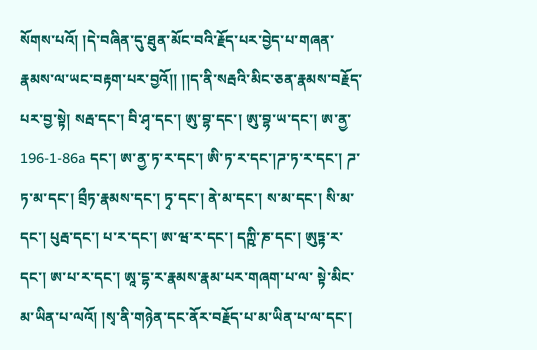སོགས་པའོ། །དེ་བཞིན་དུ་ཐུན་མོང་བའི་རྗོད་པར་བྱེད་པ་གཞན་རྣམས་ལ་ཡང་བརྟག་པར་བྱའོ།། །།ད་ནི་སརྦའི་མིང་ཅན་རྣམས་བརྗོད་པར་བྱ་སྟེ། སརྦ་དང་། བི་ཤྭ་དང་། ཨུ་བྷ་དང་། ཨུ་བྷ་ཡ་དང་། ཨ་ནྱ་ 196-1-86a དང་། ཨ་ནྱ་ཏ་ར་དང་། ཨི་ཏ་ར་དང་།ཌ་ཏ་ར་དང་། ཌ་ཏ་མ་དང་། བྲྀཏ་རྣམས་དང་། ཏྭ་དང་། ནེ་མ་དང་། ས་མ་དང་། སི་མ་དང་། པུརྦ་དང་། པ་ར་དང་། ཨ་ཝ་ར་དང་། དཀྵི་ཎ་དང་། ཨུཏྟ་ར་དང་། ཨ་པ་ར་དང་། ཨཱ་དྷ་ར་རྣམས་རྣམ་པར་གཞག་པ་ལ་ སྟེ་མིང་མ་ཡིན་པ་ལའོ། །སྭ་ནི་གཉེན་དང་ནོར་བརྗོད་པ་མ་ཡིན་པ་ལ་དང་།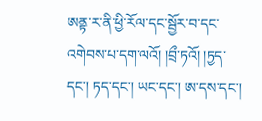ཨནྟ་ར་ནི་ཕྱི་རོལ་དང་སྦྱོར་བ་དང་འགེབས་པ་དག་ལའོ། །བྲྀ་ཏའོ། །ཏྱད་དང་། ཏད་དང་། ཡང་དང་། ཨ་དས་དང་།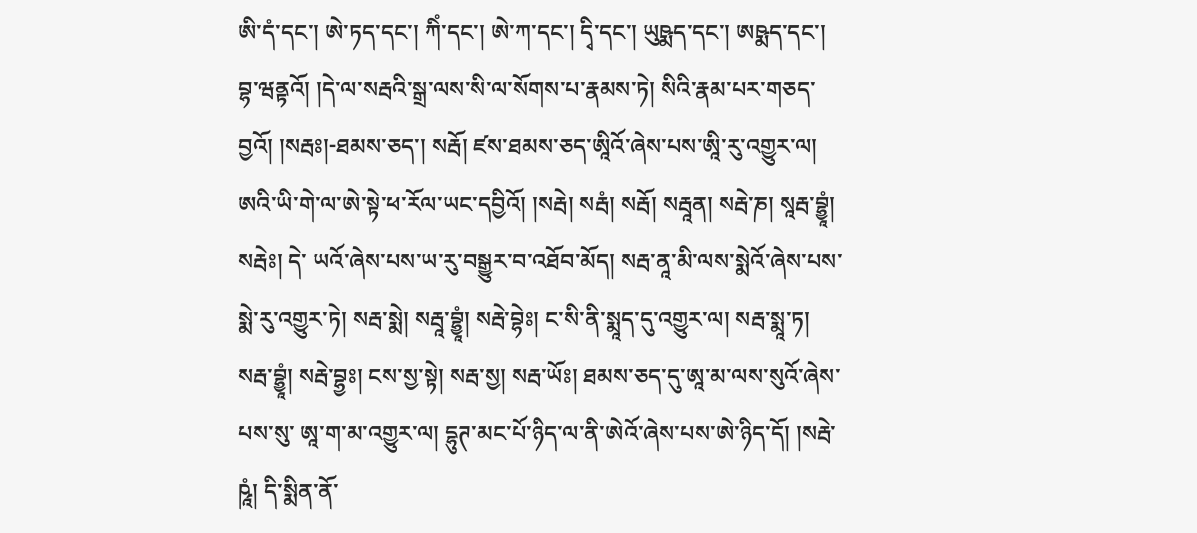ཨི་དཾ་དང་། ཨེ་ཏད་དང་། ཀིཾ་དང་། ཨེ་ཀ་དང་། དྭི་དང་། ཡུཥྨད་དང་། ཨཥྨད་དང་། བྷ་ཝནྟའོ། །དེ་ལ་སརྦའི་སྒྲ་ལས་སི་ལ་སོགས་པ་རྣམས་ཏེ། སིའི་རྣམ་པར་གཅད་བྱའོ། །སརྦཿ།-ཐམས་ཅད་། སརྦོ། ཛས་ཐམས་ཅད་ཨཱིའོ་ཞེས་པས་ཨཱི་རུ་འགྱུར་ལ། ཨའི་ཡི་གེ་ལ་ཨེ་སྟེ་ཕ་རོལ་ཡང་དབྱིའོ། །སརྦེ། སརྦཾ། སརྦོ། སརྦཱན། སརྦེ་ཎ། སཱརྦ་བྷྱཱཾ། སརྦེཿ། དེ་ ཡའོ་ཞེས་པས་ཡ་རུ་བསྒྱུར་བ་འཐོབ་མོད། སརྦ་ནཱ་མི་ལས་སྨེའོ་ཞེས་པས་སྨེ་རུ་འགྱུར་ཏེ། སརྦ་སྨེ། སརྦཱ་བྷྱཱཾ། སརྦེ་བྷེཿ། ང་སི་ནི་སྨཱད་དུ་འགྱུར་ལ། སརྦ་སྨཱ་ཏ། སརྦ་བྷྱཱཾ། སརྦེ་བྷྱཿ། ངས་སྱ་སྟེ། སརྦ་སྱ། སརྦ་ཡོཿ། ཐམས་ཅད་དུ་ཨཱ་མ་ལས་སུའོ་ཞེས་པས་སུ་ ཨཱ་ག་མ་འགྱུར་ལ། དྷུཊ་མང་པོ་ཉིད་ལ་ནི་ཨེའོ་ཞེས་པས་ཨེ་ཉིད་དོ། །སརྦེ་ཥཱཾ། དི་སྨིན་ནོ་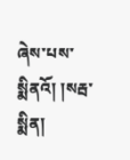ཞེས་པས་སྨིནའོ། །སརྦ་སྨིན།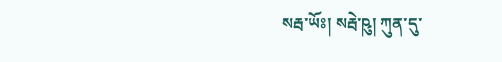སརྦ་ཡོཿ། སརྦེ་ཥུ། ཀུན་དུ་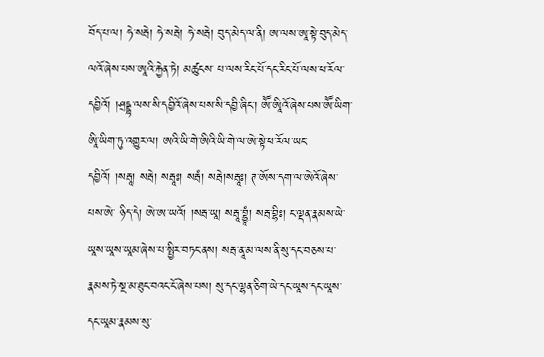བོད་པ་ལ། ཧེ་སརྦེ། ཧེ་སརྦེ། ཧེ་སརྦེ། བུད་མེད་ལ་ནི། ཨ་ལས་ཨཱ་སྟེ་བུད་མེད་ལའོ་ཞེས་པས་ཨཱའི་རྐྱེན་ཏེ། མཚུངས་ པ་ལས་རིང་པོ་དང་རིང་པོ་ལས་ཕ་རོལ་དབྱིའོ། །ཤྲདྡྷ་ལས་སི་དབྱིའོ་ཞེས་པས་སི་དབྱི་ཞིང་། ཨཽ་ཨཱིའོ་ཞེས་པས་ཨཽ་ཡིག་ཨཱི་ཡིག་ཏུ་འགྱུར་ལ། ཨའི་ཡི་གེ་ཨིའི་ཡི་གེ་ལ་ཨེ་སྟེ་ཕ་རོལ་ཡང་དབྱིའོ། །སརྦཱ། སརྦེ། སརྦཱཿ། སརྦཾ། སརྦེ།སརྦཱཿ། ཊ་ཨོས་དག་ལ་ཨེའོ་ཞེས་པས་ཨེ་ ཉིད་དེ། ཨེ་ཨ་ཡའོ། །སརྦ་ཡཱ། སརྦཱ་བྷྱཱཾ། སརྦ་བྷིཿ། ང་ལྡན་རྣམས་ཡེ་ཡཱས་ཡཱས་ཡཱམ་ཞེས་པ་སྤྱིར་བཏང་ནས། སརྦ་ནཱ་མ་ལས་ནི་སུ་དང་བཅས་པ་རྣམས་ཏེ་སྔ་མ་ཐུང་བའང་ངོ་ཞེས་པས། སུ་དང་ལྷན་ཅིག་ཡེ་དང་ཡཱས་དང་ཡཱས་དང་ཡཱམ་རྣམས་སུ་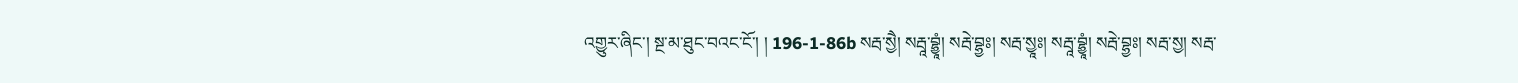འགྱུར་ཞིང་། སྔ་མ་ཐུང་བའང་ངོ་། ། 196-1-86b སརྦ་སྱཻ། སརྦཱ་བྷྱཱཾ། སརྦེ་བྷྱཿ། སརྦ་སྱཱཿ། སརྦཱ་བྷྱཱཾ། སརྦེ་བྷྱཿ། སརྦ་སྱ། སརྦ་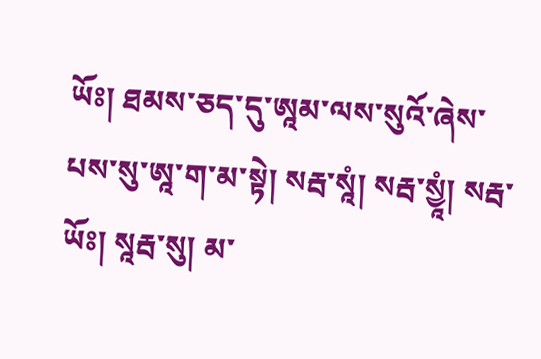ཡོཿ། ཐམས་ཅད་དུ་ཨཱམ་ལས་སུའོ་ཞེས་པས་སུ་ཨཱ་ག་མ་སྟེ། སརྦ་སཱཾ། སརྦ་སྱཱཾ། སརྦ་ཡོཿ། སཱརྦ་སུ། མ་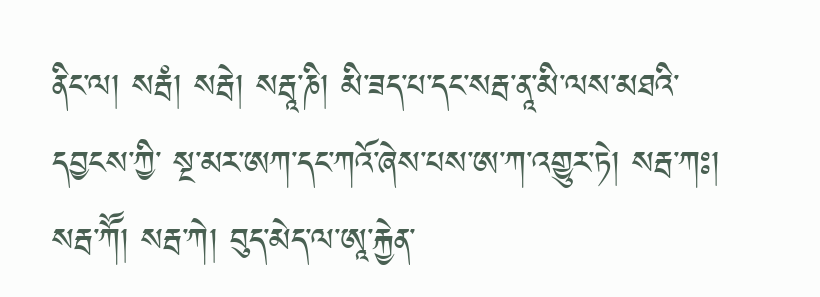ནིང་ལ། སརྦཾ། སརྦེ། སརྦཱ་ཎི། མི་ཟད་པ་དང་སརྦ་ནཱ་མི་ལས་མཐའི་དབྱངས་ཀྱི་ སྔ་མར་ཨཀ་དང་ཀའོ་ཞེས་པས་ཨ་ཀ་འགྱུར་ཏེ། སརྦ་ཀཿ། སརྦ་ཀཽ། སརྦ་ཀེ། བུད་མེད་ལ་ཨཱ་རྐྱེན་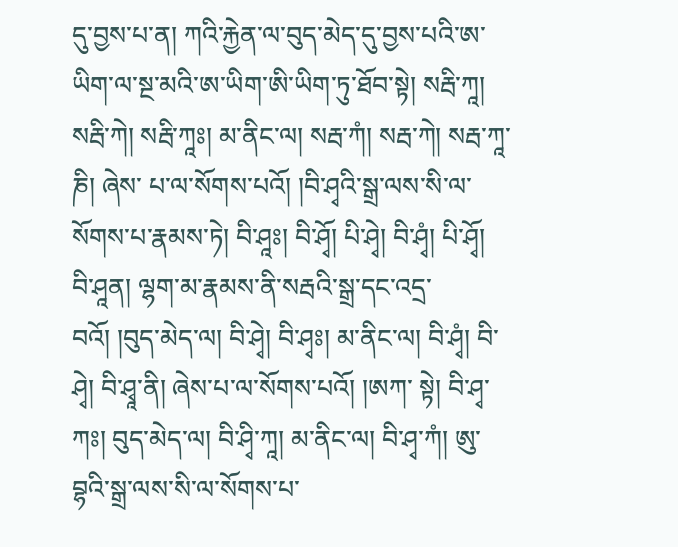དུ་བྱས་པ་ན། ཀའི་རྐྱེན་ལ་བུད་མེད་དུ་བྱས་པའི་ཨ་ཡིག་ལ་སྔ་མའི་ཨ་ཡིག་ཨི་ཡིག་ཏུ་ཐོབ་སྟེ། སརྦི་ཀཱ། སརྦི་ཀེ། སརྦི་ཀཱཿ། མ་ནིང་ལ། སརྦ་ཀཾ། སརྦ་ཀེ། སརྦ་ཀཱ་ཎི། ཞེས་ པ་ལ་སོགས་པའོ། །བི་ཤྭའི་སྒྲ་ལས་སི་ལ་སོགས་པ་རྣམས་ཏེ། བི་ཤཱཿ། བི་ཤྭོ། པི་ཤྭེ། བི་ཤྭཾ། པི་ཤྭོ། བི་ཤཱན། ལྷག་མ་རྣམས་ནི་སརྦའི་སྒྲ་དང་འདྲ་བའོ། །བུད་མེད་ལ། བི་ཤྭེ། བི་ཤྭཿ། མ་ནིང་ལ། བི་ཤྭཾ། བི་ཤྭེ། བི་ཤྭཱ་ནི། ཞེས་པ་ལ་སོགས་པའོ། །ཨཀ་ སྟེ། བི་ཤྭ་ཀཿ། བུད་མེད་ལ། བི་ཤྭི་ཀཱ། མ་ནིང་ལ། བི་ཤྭ་ཀཾ། ཨུ་བྷའི་སྒྲ་ལས་སི་ལ་སོགས་པ་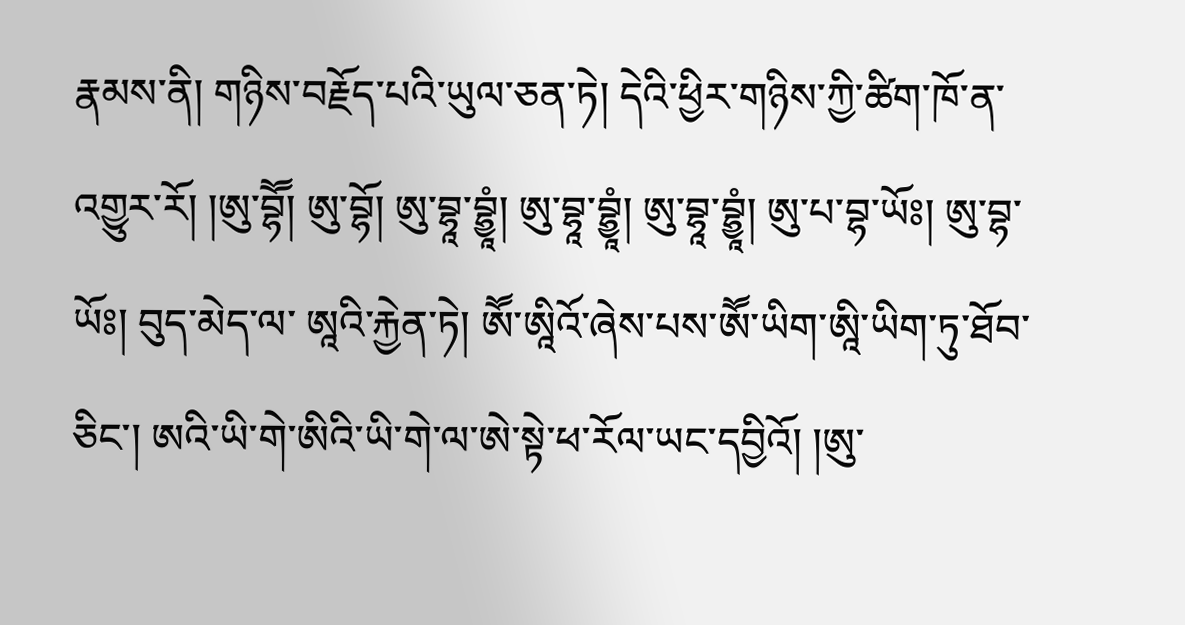རྣམས་ནི། གཉིས་བརྗོད་པའི་ཡུལ་ཅན་ཏེ། དེའི་ཕྱིར་གཉིས་ཀྱི་ཚིག་ཁོ་ན་འགྱུར་རོ། །ཨུ་བྷཽ། ཨུ་བྷོ། ཨུ་བྷཱ་བྷྱཱཾ། ཨུ་བྷཱ་བྷྱཱཾ། ཨུ་བྷཱ་བྷྱཱཾ། ཨུ་པ་བྷ་ཡོཿ། ཨུ་བྷ་ཡོཿ། བུད་མེད་ལ་ ཨཱའི་རྐྱེན་ཏེ། ཨཽ་ཨཱིའོ་ཞེས་པས་ཨཽ་ཡིག་ཨཱི་ཡིག་ཏུ་ཐོབ་ཅིང་། ཨའི་ཡི་གེ་ཨིའི་ཡི་གེ་ལ་ཨེ་སྟེ་ཕ་རོལ་ཡང་དབྱིའོ། །ཨུ་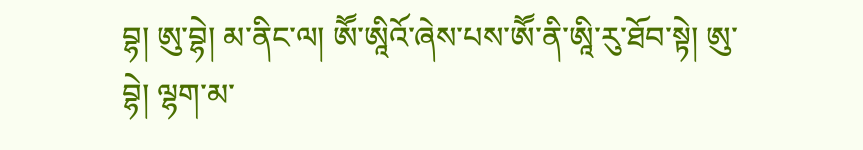བྷ། ཨུ་བྷེ། མ་ནིང་ལ། ཨཽ་ཨཱིའོ་ཞེས་པས་ཨཽ་ནི་ཨཱི་རུ་ཐོབ་སྟེ། ཨུ་བྷེ། ལྷག་མ་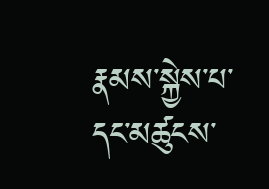རྣམས་སྐྱེས་པ་དང་མཚུངས་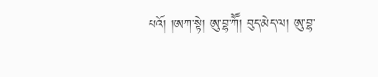པའོ། །ཨཀ་སྟེ། ཨུ་བྷ་ཀཽ། བུད་མེད་ལ། ཨུ་བྷ་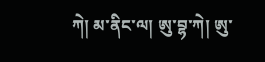ཀེ། མ་ནིང་ལ། ཨུ་བྷ་ཀེ། ཨུ་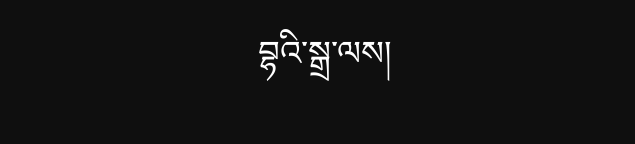བྷའི་སྒྲ་ལས།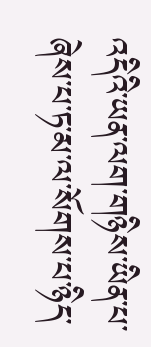འདིའི་ཡན་ལག་གཉིས་ཡིན་པ་ཞེས་པ་ཏ་མ་ལ་སོགས་པ་ཉིད་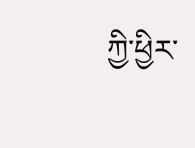ཀྱི་ཕྱིར་